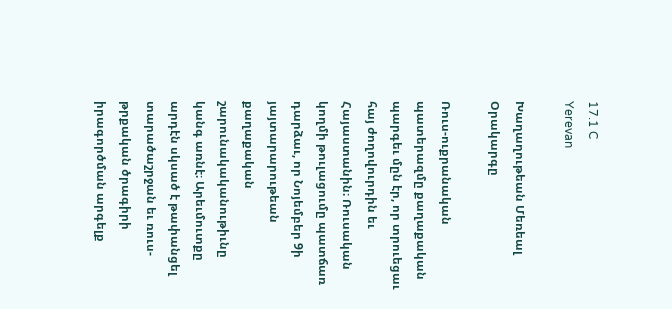17.1 C
Yerevan

Խաղաղութեան Մեռեալ Օրակարգը

Ռուս-ուքրանական պատերազմը քաղաքական պարգեւ մըն էր, որ տրուեցաւ հայ ժողովուրդին եւ Հայաստանին։ Ռուսական կողմի թուլացումը պատճառ դարձաւ, որ Նոյեմբեր 9ի յայտարարութեան քաղաքական շարունակականութիւնը կանգ առնէ։ Արեւմուտքը արդէն սկսած է թափանցել տարածաշրջան եւ ռուս-թրքական ծրագիրի իրագործման արգելք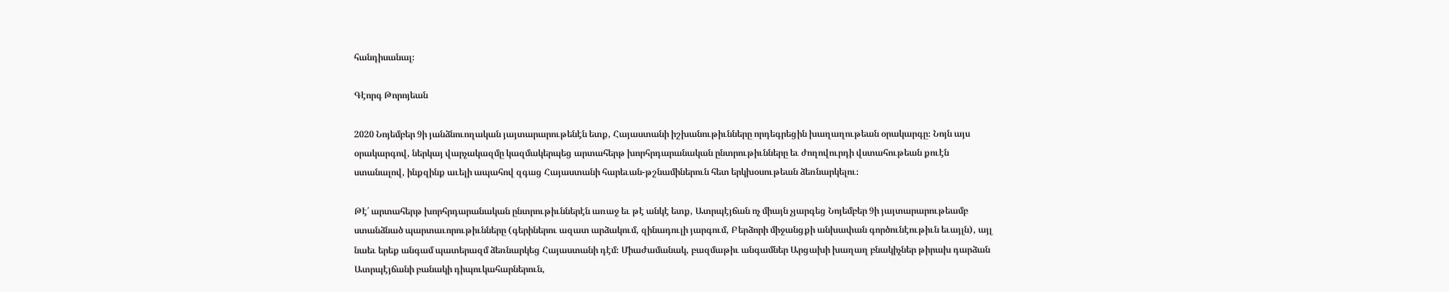հանդիսանալ։

Գէորգ Թորոյեան

2020 Նոյեմբեր 9ի յանձնուողական յայտարարութենէն ետք, Հայաստանի իշխանութիւնները որդեգրեցին խաղաղութեան օրակարգը։ Նոյն այս օրակարգով, ներկայ վարչակազմը կազմակերպեց արտահերթ խորհրդարանական ընտրութիւնները եւ ժողովուրդի վստահութեան քուէն ստանալով, ինքզինք աւելի ապահով զգաց Հայաստանի հարեւան-թշնամիներուն հետ երկխօսութեան ձեռնարկելու։

Թէ՛ արտահերթ խորհրդարանական ընտրութիւններէն առաջ եւ թէ անկէ ետք, Ատրպէյճան ոչ միայն չյարգեց Նոյեմբեր 9ի յայտարարութեամբ ստանձնած պարտաւորութիւնները (գերիներու ազատ արձակում, զինադուլի յարգում, Բերձորի միջանցքի անխափան գործունէութիւն եւայլն), այլ նաեւ երեք անգամ պատերազմ ձեռնարկեց Հայաստանի դէմ։ Միաժամանակ, բազմաթիւ անգամներ Արցախի խաղաղ բնակիչներ թիրախ դարձան Ատրպէյճանի բանակի դիպուկահարներուն,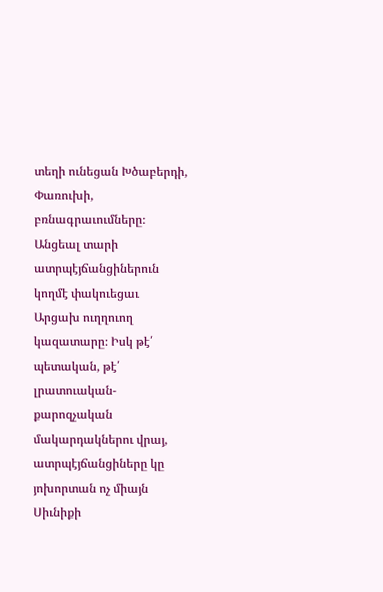տեղի ունեցան Խծաբերդի, Փառուխի, բռնագրաւումները։ Անցեալ տարի ատրպէյճանցիներուն կողմէ փակուեցաւ Արցախ ուղղուող կազատարը։ Իսկ թէ՛ պետական, թէ՛ լրատուական-քարոզչական մակարդակներու վրայ, ատրպէյճանցիները կը յոխորտան ոչ միայն Սիւնիքի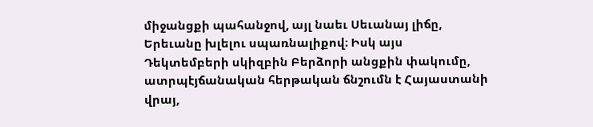միջանցքի պահանջով, այլ նաեւ Սեւանայ լիճը, Երեւանը խլելու սպառնալիքով։ Իսկ այս Դեկտեմբերի սկիզբին Բերձորի անցքին փակումը, ատրպէյճանական հերթական ճնշումն է Հայաստանի վրայ,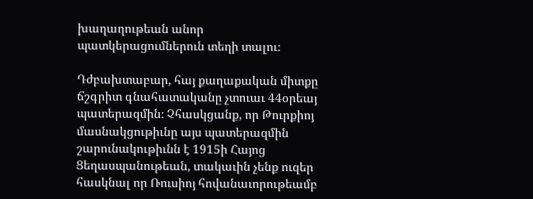խաղաղութեան անոր պատկերացումներուն տեղի տալու։

Դժբախտաբար, հայ քաղաքական միտքը ճշգրիտ գնահատականը չտուաւ 44օրեայ պատերազմին։ Չհասկցանք, որ Թուրքիոյ մասնակցութիւնը այս պատերազմին շարունակութիւնն է 1915ի Հայոց Ցեղասպանութեան, տակաւին չենք ուզեր հասկնալ որ Ռուսիոյ հովանաւորութեամբ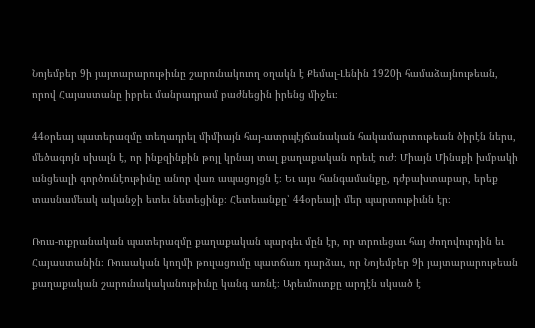Նոյեմբեր 9ի յայտարարութիւնը շարունակուող օղակն է Քեմալ-Լենին 1920ի համաձայնութեան, որով Հայաստանը իբրեւ մանրադրամ բաժնեցին իրենց միջեւ։

44օրեայ պատերազմը տեղադրել միմիայն հայ-ատրպէյճանական հակամարտութեան ծիրէն ներս, մեծագոյն սխալն է, որ ինքզինքին թոյլ կրնայ տալ քաղաքական որեւէ ուժ։ Միայն Մինսքի խմբակի անցեալի գործունէութիւնը անոր վառ ապացոյցն է։ Եւ այս հանգամանքը, դժբախտաբար, երեք տասնամեակ ականջի ետեւ նետեցինք։ Հետեւանքը՝ 44օրեայի մեր պարտութիւնն էր։

Ռուս-ուքրանական պատերազմը քաղաքական պարգեւ մըն էր, որ տրուեցաւ հայ ժողովուրդին եւ Հայաստանին։ Ռուսական կողմի թուլացումը պատճառ դարձաւ, որ Նոյեմբեր 9ի յայտարարութեան քաղաքական շարունակականութիւնը կանգ առնէ։ Արեւմուտքը արդէն սկսած է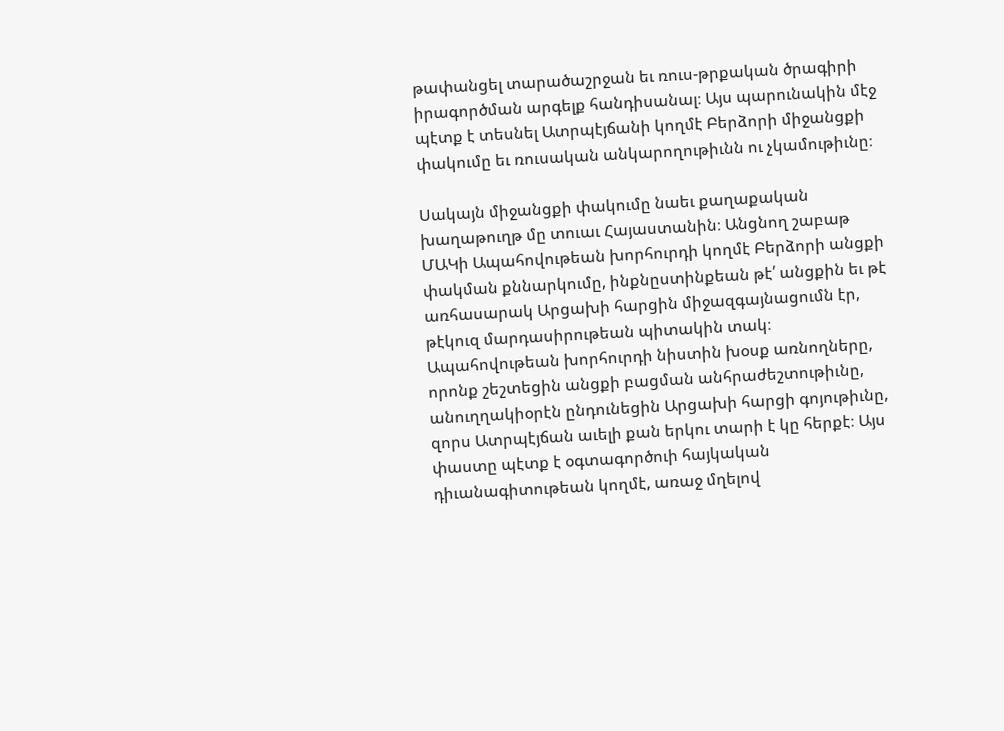թափանցել տարածաշրջան եւ ռուս-թրքական ծրագիրի իրագործման արգելք հանդիսանալ։ Այս պարունակին մէջ պէտք է տեսնել Ատրպէյճանի կողմէ Բերձորի միջանցքի փակումը եւ ռուսական անկարողութիւնն ու չկամութիւնը։

Սակայն միջանցքի փակումը նաեւ քաղաքական խաղաթուղթ մը տուաւ Հայաստանին։ Անցնող շաբաթ ՄԱԿի Ապահովութեան խորհուրդի կողմէ Բերձորի անցքի փակման քննարկումը, ինքնըստինքեան թէ՛ անցքին եւ թէ առհասարակ Արցախի հարցին միջազգայնացումն էր, թէկուզ մարդասիրութեան պիտակին տակ։ Ապահովութեան խորհուրդի նիստին խօսք առնողները, որոնք շեշտեցին անցքի բացման անհրաժեշտութիւնը, անուղղակիօրէն ընդունեցին Արցախի հարցի գոյութիւնը, զորս Ատրպէյճան աւելի քան երկու տարի է կը հերքէ։ Այս փաստը պէտք է օգտագործուի հայկական դիւանագիտութեան կողմէ, առաջ մղելով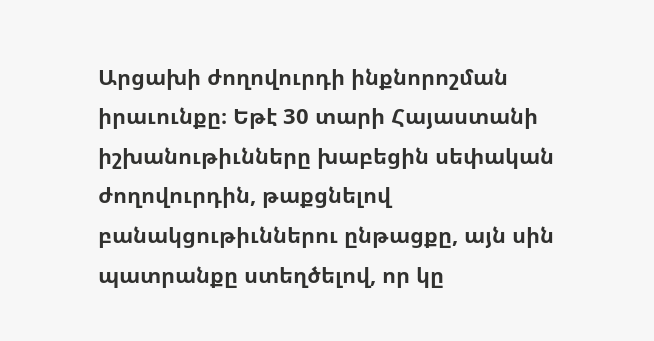Արցախի ժողովուրդի ինքնորոշման իրաւունքը։ Եթէ 30 տարի Հայաստանի իշխանութիւնները խաբեցին սեփական ժողովուրդին, թաքցնելով բանակցութիւններու ընթացքը, այն սին պատրանքը ստեղծելով, որ կը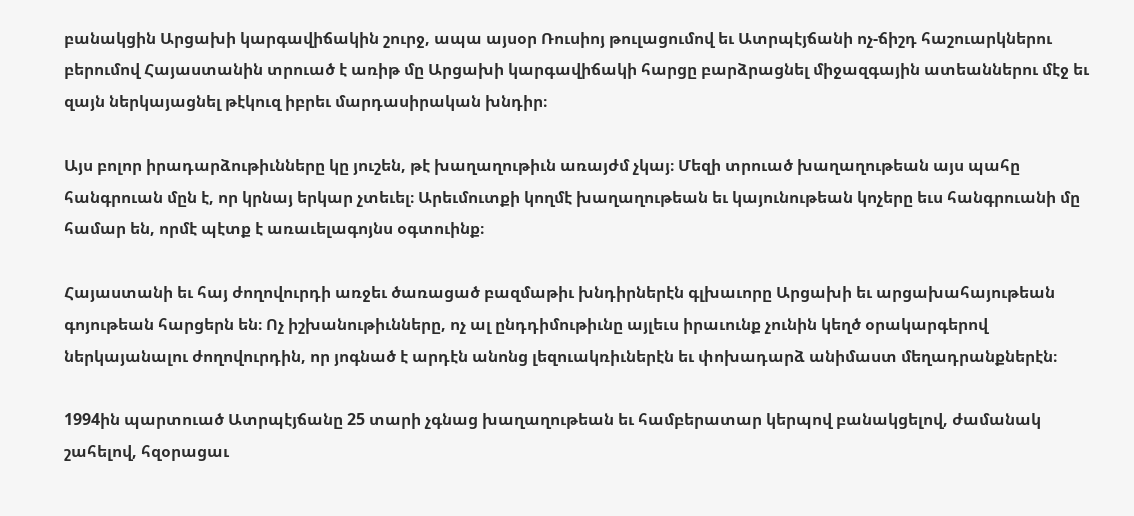բանակցին Արցախի կարգավիճակին շուրջ, ապա այսօր Ռուսիոյ թուլացումով եւ Ատրպէյճանի ոչ-ճիշդ հաշուարկներու բերումով Հայաստանին տրուած է առիթ մը Արցախի կարգավիճակի հարցը բարձրացնել միջազգային ատեաններու մէջ եւ զայն ներկայացնել թէկուզ իբրեւ մարդասիրական խնդիր։

Այս բոլոր իրադարձութիւնները կը յուշեն, թէ խաղաղութիւն առայժմ չկայ։ Մեզի տրուած խաղաղութեան այս պահը հանգրուան մըն է, որ կրնայ երկար չտեւել։ Արեւմուտքի կողմէ խաղաղութեան եւ կայունութեան կոչերը եւս հանգրուանի մը համար են, որմէ պէտք է առաւելագոյնս օգտուինք։

Հայաստանի եւ հայ ժողովուրդի առջեւ ծառացած բազմաթիւ խնդիրներէն գլխաւորը Արցախի եւ արցախահայութեան գոյութեան հարցերն են։ Ոչ իշխանութիւնները, ոչ ալ ընդդիմութիւնը այլեւս իրաւունք չունին կեղծ օրակարգերով ներկայանալու ժողովուրդին, որ յոգնած է արդէն անոնց լեզուակռիւներէն եւ փոխադարձ անիմաստ մեղադրանքներէն։

1994ին պարտուած Ատրպէյճանը 25 տարի չգնաց խաղաղութեան եւ համբերատար կերպով բանակցելով, ժամանակ շահելով, հզօրացաւ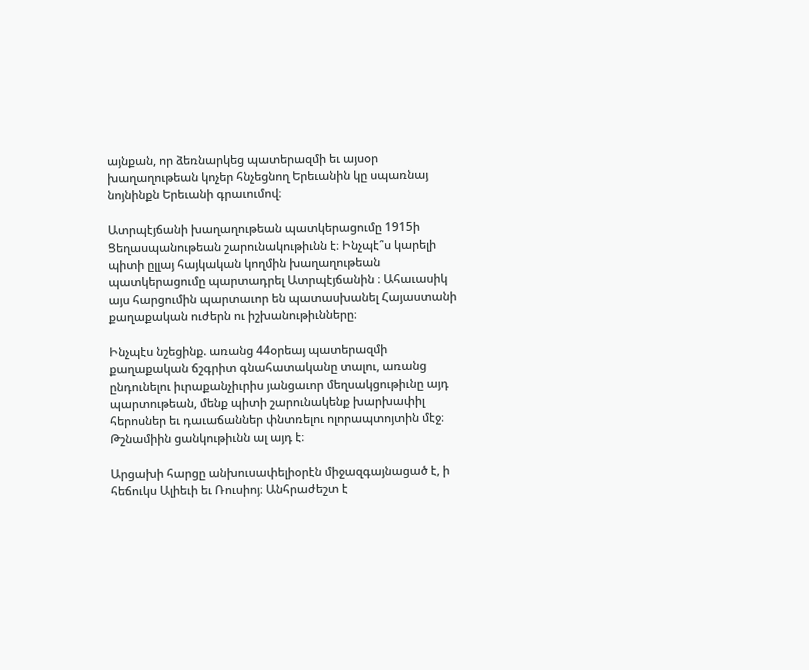այնքան, որ ձեռնարկեց պատերազմի եւ այսօր խաղաղութեան կոչեր հնչեցնող Երեւանին կը սպառնայ նոյնինքն Երեւանի գրաւումով։

Ատրպէյճանի խաղաղութեան պատկերացումը 1915ի Ցեղասպանութեան շարունակութիւնն է։ Ինչպէ՞ս կարելի պիտի ըլլայ հայկական կողմին խաղաղութեան պատկերացումը պարտադրել Ատրպէյճանին ։ Ահաւասիկ այս հարցումին պարտաւոր են պատասխանել Հայաստանի քաղաքական ուժերն ու իշխանութիւնները։

Ինչպէս նշեցինք. առանց 44օրեայ պատերազմի քաղաքական ճշգրիտ գնահատականը տալու, առանց ընդունելու իւրաքանչիւրիս յանցաւոր մեղսակցութիւնը այդ պարտութեան, մենք պիտի շարունակենք խարխափիլ հերոսներ եւ դաւաճաններ փնտռելու ոլորապտոյտին մէջ։ Թշնամիին ցանկութիւնն ալ այդ է։

Արցախի հարցը անխուսափելիօրէն միջազգայնացած է, ի հեճուկս Ալիեւի եւ Ռուսիոյ։ Անհրաժեշտ է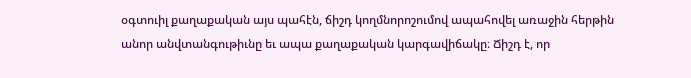օգտուիլ քաղաքական այս պահէն, ճիշդ կողմնորոշումով ապահովել առաջին հերթին անոր անվտանգութիւնը եւ ապա քաղաքական կարգավիճակը։ Ճիշդ է, որ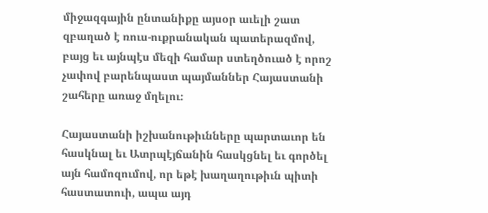միջազգային ընտանիքը այսօր աւելի շատ զբաղած է ռուս-ուքրանական պատերազմով, բայց եւ այնպէս մեզի համար ստեղծուած է որոշ չափով բարենպաստ պայմաններ Հայաստանի շահերը առաջ մղելու։

Հայաստանի իշխանութիւնները պարտաւոր են հասկնալ եւ Ատրպէյճանին հասկցնել եւ գործել այն համոզումով, որ եթէ խաղաղութիւն պիտի հաստատուի, ապա այդ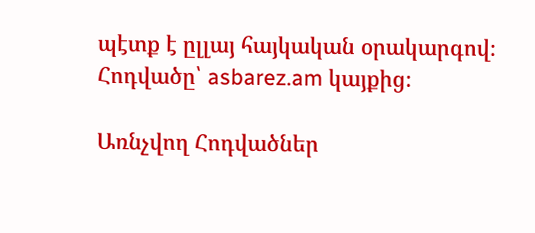պէտք է ըլլայ հայկական օրակարգով։
Հոդվածը՝ asbarez.am կայքից։

Առնչվող Հոդվածներ